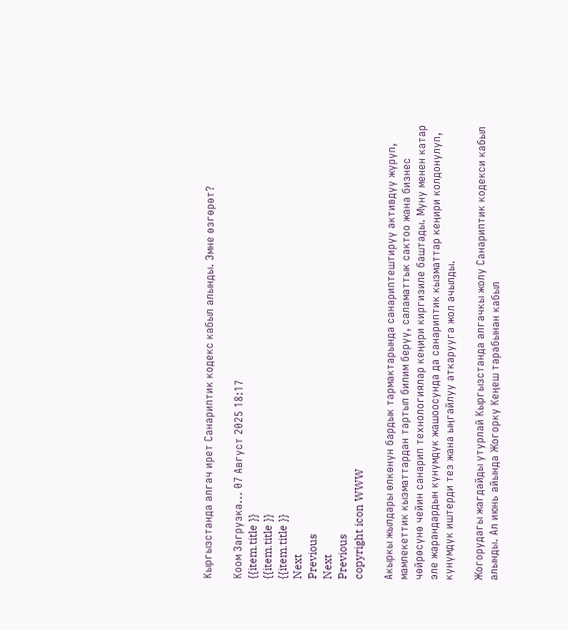Кыргызстанда алгач ирет Санариптик кодекс кабыл алынды. Эмне өзгөрөт?

Коом Загрузка... 07 Август 2025 18:17
{{item.title }}
{{item.title }}
{{item.title }}
Next
Previous
Next
Previous
copyright icon WWW

Акыркы жылдары өлкөнүн бардык тармактарында санариптештирүү активдүү жүрүп, мамлекеттик кызматтардан тартып билим берүү, саламаттык сактоо жана бизнес чөйрөсүнө чейин санарип технологиялар кеңири киргизиле баштады. Муну менен катар эле жарандардын күнүмдүк жашоосунда да санариптик кызматтар кеңири колдонулуп, күнүмдүк иштерди тез жана ыңгайлуу аткарууга жол ачылды.

Жогорудагы жагдайды утурлай Кыргызстанда алгачкы жолу Санариптик кодекси кабыл алынды. Ал июнь айында Жогорку Кеңеш тарабынан кабыл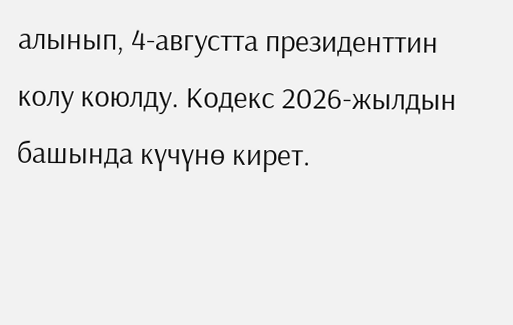алынып, 4-августта президенттин колу коюлду. Кодекс 2026-жылдын башында күчүнө кирет.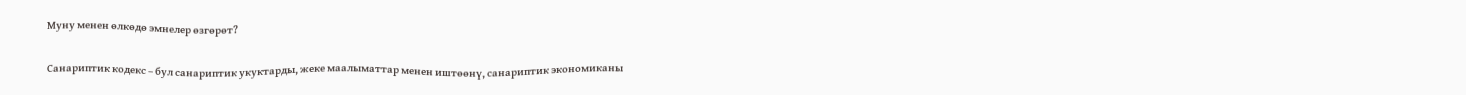Муну менен өлкөдө эмнелер өзгөрөт?

Санариптик кодекс – бул санариптик укуктарды, жеке маалыматтар менен иштөөнү, санариптик экономиканы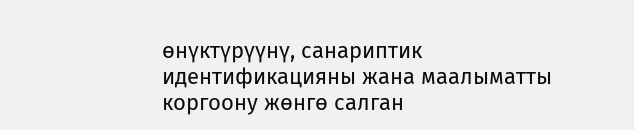өнүктүрүүнү, санариптик идентификацияны жана маалыматты коргоону жөнгө салган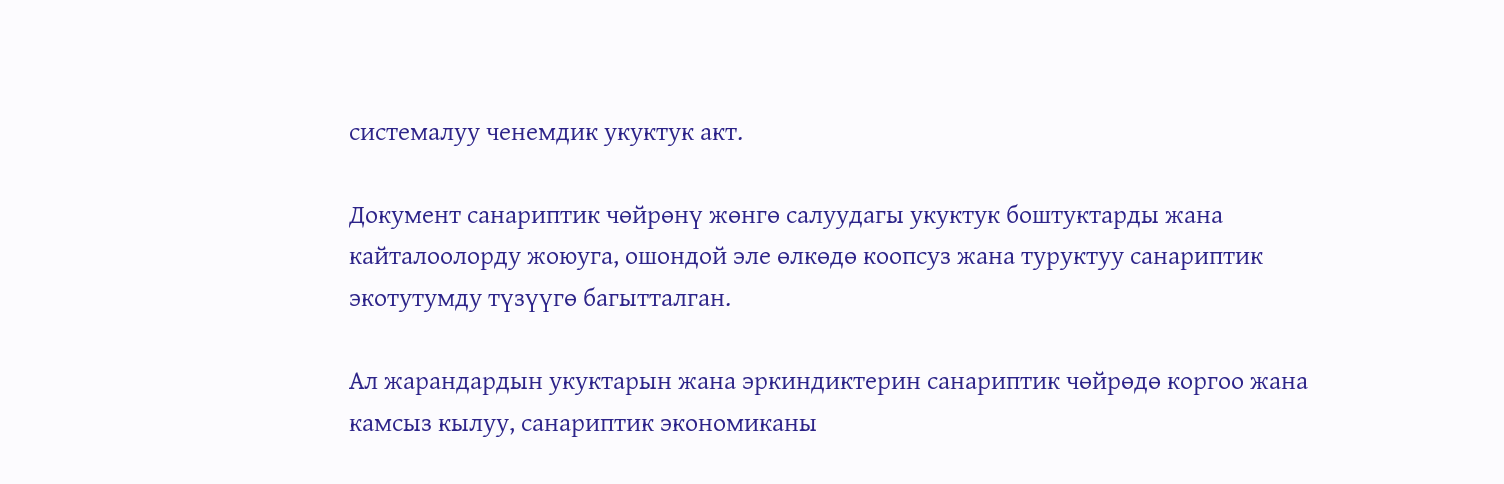системалуу ченемдик укуктук акт.

Документ санариптик чөйрөнү жөнгө салуудагы укуктук боштуктарды жана кайталоолорду жоюуга, ошондой эле өлкөдө коопсуз жана туруктуу санариптик экотутумду түзүүгө багытталган.

Ал жарандардын укуктарын жана эркиндиктерин санариптик чөйрөдө коргоо жана камсыз кылуу, санариптик экономиканы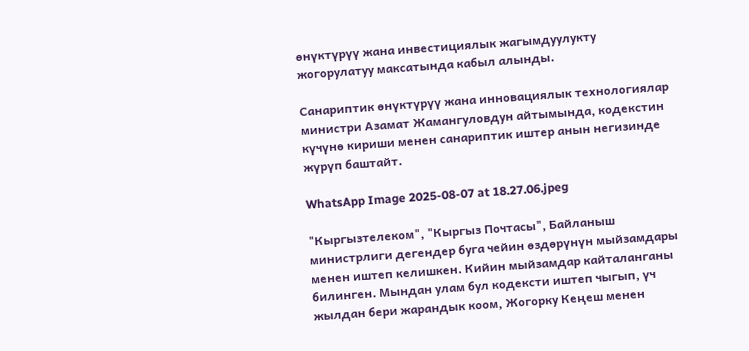өнүктүрүү жана инвестициялык жагымдуулукту жогорулатуу максатында кабыл алынды.

Санариптик өнүктүрүү жана инновациялык технологиялар министри Азамат Жамангуловдун айтымында, кодекстин күчүнө кириши менен санариптик иштер анын негизинде жүрүп баштайт.

WhatsApp Image 2025-08-07 at 18.27.06.jpeg

"Кыргызтелеком", "Кыргыз Почтасы", Байланыш министрлиги дегендер буга чейин өздөрүнүн мыйзамдары менен иштеп келишкен. Кийин мыйзамдар кайталанганы билинген. Мындан улам бул кодексти иштеп чыгып, үч жылдан бери жарандык коом, Жогорку Кеңеш менен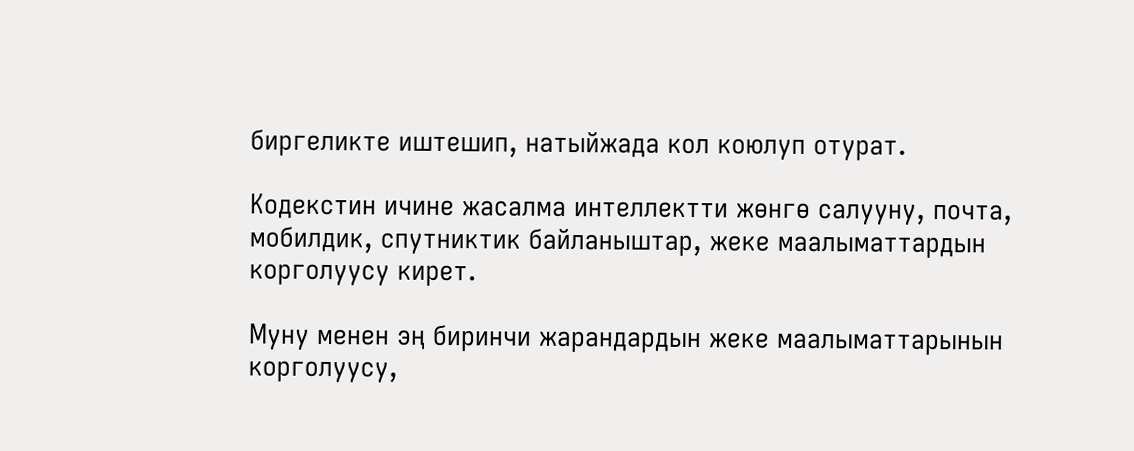биргеликте иштешип, натыйжада кол коюлуп отурат.

Кодекстин ичине жасалма интеллектти жөнгө салууну, почта, мобилдик, спутниктик байланыштар, жеке маалыматтардын корголуусу кирет.

Муну менен эң биринчи жарандардын жеке маалыматтарынын корголуусу,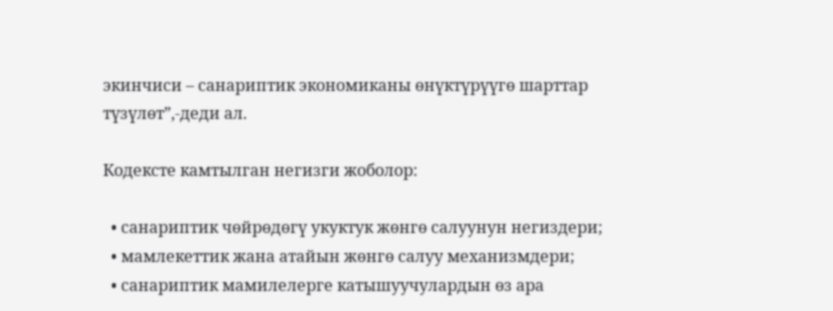экинчиси – санариптик экономиканы өнүктүрүүгө шарттар түзүлөт”,-деди ал.

Кодексте камтылган негизги жоболор:

  • санариптик чөйрөдөгү укуктук жөнгө салуунун негиздери;
  • мамлекеттик жана атайын жөнгө салуу механизмдери;
  • санариптик мамилелерге катышуучулардын өз ара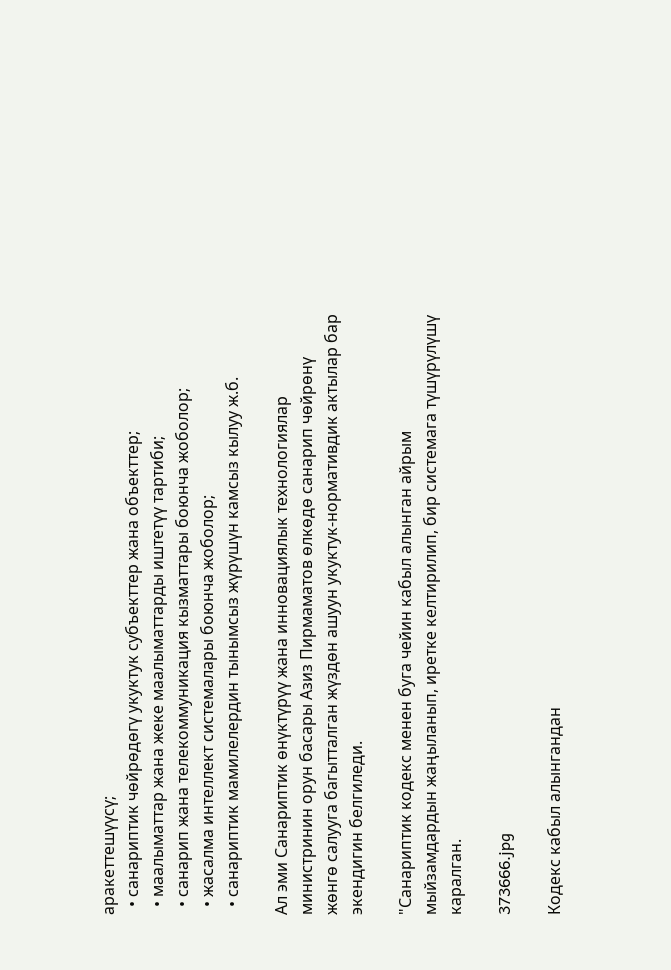аракеттешүүсү;
  • санариптик чөйрөдөгү укуктук субъекттер жана объекттер;
  • маалыматтар жана жеке маалыматтарды иштетүү тартиби;
  • санарип жана телекоммуникация кызматтары боюнча жоболор;
  • жасалма интеллект системалары боюнча жоболор;
  • санариптик мамилелердин тынымсыз жүрүшүн камсыз кылуу ж.б.

Ал эми Санариптик өнүктүрүү жана инновациялык технологиялар министринин орун басары Азиз Пирмаматов өлкөдө санарип чөйрөнү жөнгө салууга багытталган жүздөн ашуун укуктук-нормативдик актылар бар экендигин белгиледи.

"Санариптик кодекс менен буга чейин кабыл алынган айрым мыйзамдардын жаңыланып, иретке келтирилип, бир системага түшүрүлүшү каралган.

373666.jpg

Кодекс кабыл алынгандан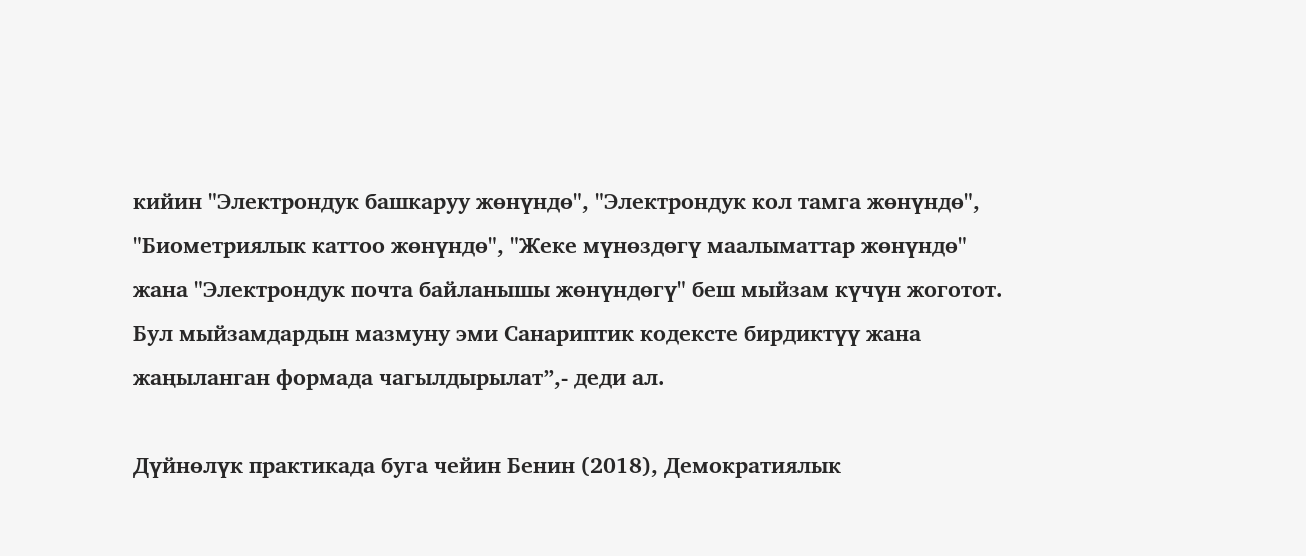кийин "Электрондук башкаруу жөнүндө", "Электрондук кол тамга жөнүндө", "Биометриялык каттоо жөнүндө", "Жеке мүнөздөгү маалыматтар жөнүндө" жана "Электрондук почта байланышы жөнүндөгү" беш мыйзам күчүн жоготот. Бул мыйзамдардын мазмуну эми Санариптик кодексте бирдиктүү жана жаңыланган формада чагылдырылат”,- деди ал.

Дүйнөлүк практикада буга чейин Бенин (2018), Демократиялык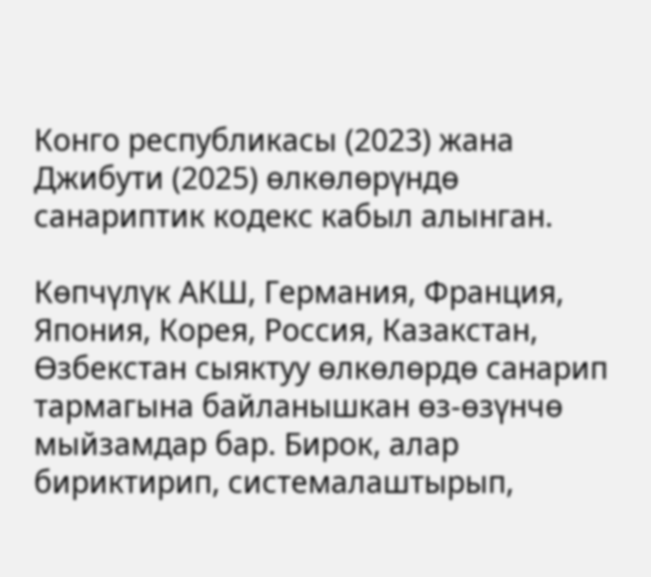Конго республикасы (2023) жана Джибути (2025) өлкөлөрүндө санариптик кодекс кабыл алынган.

Көпчүлүк АКШ, Германия, Франция, Япония, Корея, Россия, Казакстан, Өзбекстан сыяктуу өлкөлөрдө санарип тармагына байланышкан өз-өзүнчө мыйзамдар бар. Бирок, алар бириктирип, системалаштырып,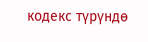кодекс түрүндө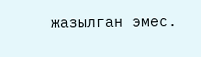жазылган эмес.